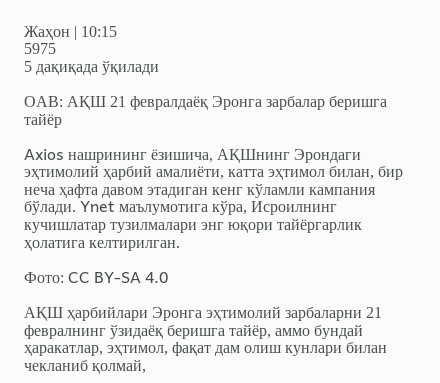Жаҳон | 10:15
5975
5 дақиқада ўқилади

ОАВ: АҚШ 21 февралдаёқ Эронга зарбалар беришга тайёр

Axios нашрининг ёзишича, АҚШнинг Эрондаги эҳтимолий ҳарбий амалиёти, катта эҳтимол билан, бир неча ҳафта давом этадиган кенг кўламли кампания бўлади. Ynet маълумотига кўра, Исроилнинг кучишлатар тузилмалари энг юқори тайёргарлик ҳолатига келтирилган.

Фото: CC BY-SA 4.0

АҚШ ҳарбийлари Эронга эҳтимолий зарбаларни 21 февралнинг ўзидаёқ беришга тайёр, аммо бундай ҳаракатлар, эҳтимол, фақат дам олиш кунлари билан чекланиб қолмай,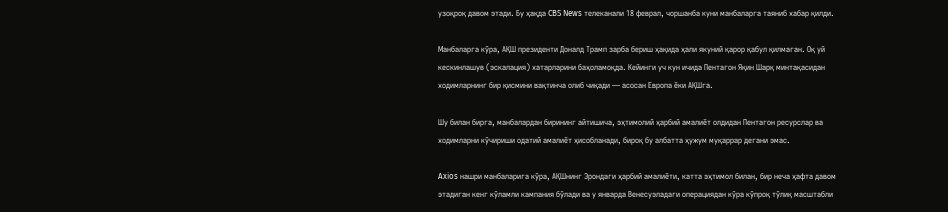узоқроқ давом этади. Бу ҳақда CBS News телеканали 18 феврал, чоршанба куни манбаларга таяниб хабар қилди.

Манбаларга кўра, АҚШ президенти Доналд Трамп зарба бериш ҳақида ҳали якуний қарор қабул қилмаган. Оқ уй кескинлашув (эскалация) хатарларини баҳоламоқда. Кейинги уч кун ичида Пентагон Яқин Шарқ минтақасидан ходимларнинг бир қисмини вақтинча олиб чиқади — асосан Европа ёки АҚШга.

Шу билан бирга, манбалардан бирининг айтишича, эҳтимолий ҳарбий амалиёт олдидан Пентагон ресурслар ва ходимларни кўчириши одатий амалиёт ҳисобланади, бироқ бу албатта ҳужум муқаррар дегани эмас.

Axios нашри манбаларига кўра, АҚШнинг Эрондаги ҳарбий амалиёти, катта эҳтимол билан, бир неча ҳафта давом этадиган кенг кўламли кампания бўлади ва у январда Венесуэладаги операциядан кўра кўпроқ тўлиқ масштабли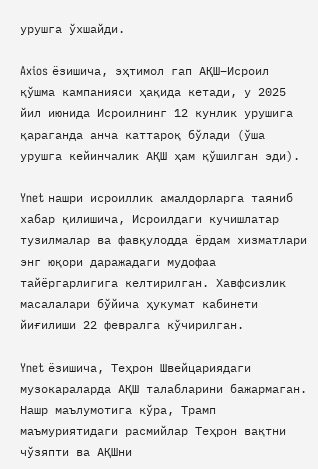урушга ўхшайди.

Axios ёзишича, эҳтимол гап АҚШ–Исроил қўшма кампанияси ҳақида кетади, у 2025 йил июнида Исроилнинг 12 кунлик урушига қараганда анча каттароқ бўлади (ўша урушга кейинчалик АҚШ ҳам қўшилган эди).

Ynet нашри исроиллик амалдорларга таяниб хабар қилишича, Исроилдаги кучишлатар тузилмалар ва фавқулодда ёрдам хизматлари энг юқори даражадаги мудофаа тайёргарлигига келтирилган. Хавфсизлик масалалари бўйича ҳукумат кабинети йиғилиши 22 февралга кўчирилган.

Ynet ёзишича, Теҳрон Швейцариядаги музокараларда АҚШ талабларини бажармаган. Нашр маълумотига кўра, Трамп маъмуриятидаги расмийлар Теҳрон вақтни чўзяпти ва АҚШни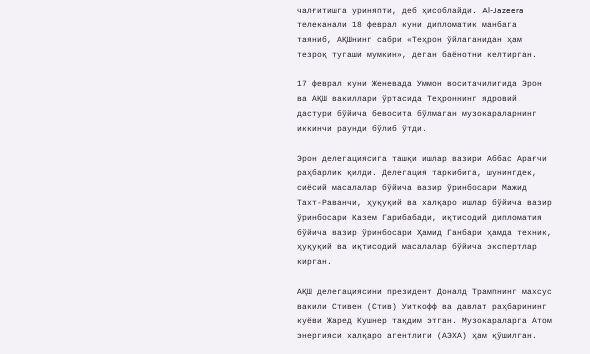чалғитишга уриняпти, деб ҳисоблайди. Al-Jazeera телеканали 18 феврал куни дипломатик манбага таяниб, АҚШнинг сабри «Теҳрон ўйлаганидан ҳам тезроқ тугаши мумкин», деган баёнотни келтирган.

17 феврал куни Женевада Уммон воситачилигида Эрон ва АҚШ вакиллари ўртасида Теҳроннинг ядровий дастури бўйича бевосита бўлмаган музокараларнинг иккинчи раунди бўлиб ўтди.

Эрон делегациясига ташқи ишлар вазири Аббас Арағчи раҳбарлик қилди. Делегация таркибига, шунингдек, сиёсий масалалар бўйича вазир ўринбосари Мажид Тахт-Раванчи, ҳуқуқий ва халқаро ишлар бўйича вазир ўринбосари Казем Гарибабади, иқтисодий дипломатия бўйича вазир ўринбосари Ҳамид Ганбари ҳамда техник, ҳуқуқий ва иқтисодий масалалар бўйича экспертлар кирган.

АҚШ делегациясини президент Доналд Трампнинг махсус вакили Стивен (Стив) Уиткофф ва давлат раҳбарининг куёви Жаред Кушнер тақдим этган. Музокараларга Атом энергияси халқаро агентлиги (АЭХА) ҳам қўшилган.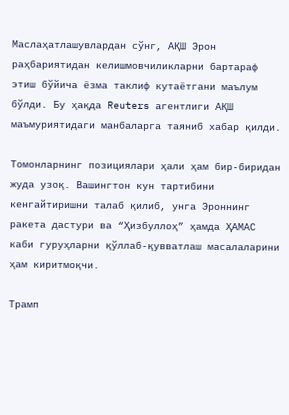Маслаҳатлашувлардан сўнг, АҚШ Эрон раҳбариятидан келишмовчиликларни бартараф этиш бўйича ёзма таклиф кутаётгани маълум бўлди. Бу ҳақда Reuters агентлиги АҚШ маъмуриятидаги манбаларга таяниб хабар қилди.

Томонларнинг позициялари ҳали ҳам бир-биридан жуда узоқ. Вашингтон кун тартибини кенгайтиришни талаб қилиб, унга Эроннинг ракета дастури ва “Ҳизбуллоҳ” ҳамда ҲАМАС каби гуруҳларни қўллаб-қувватлаш масалаларини ҳам киритмоқчи.

Трамп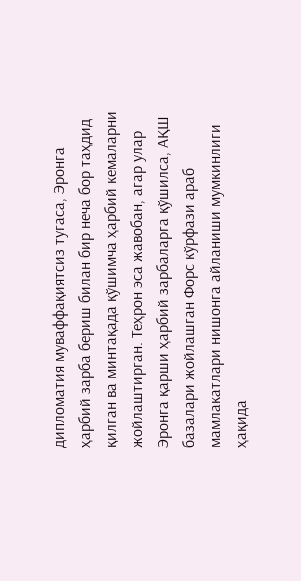дипломатия муваффақиятсиз тугаса, Эронга ҳарбий зарба бериш билан бир неча бор таҳдид қилган ва минтақада қўшимча ҳарбий кемаларни жойлаштирган. Теҳрон эса жавобан, агар улар Эронга қарши ҳарбий зарбаларга қўшилса, АҚШ базалари жойлашган Форс кўрфази араб мамлакатлари нишонга айланиши мумкинлиги ҳақида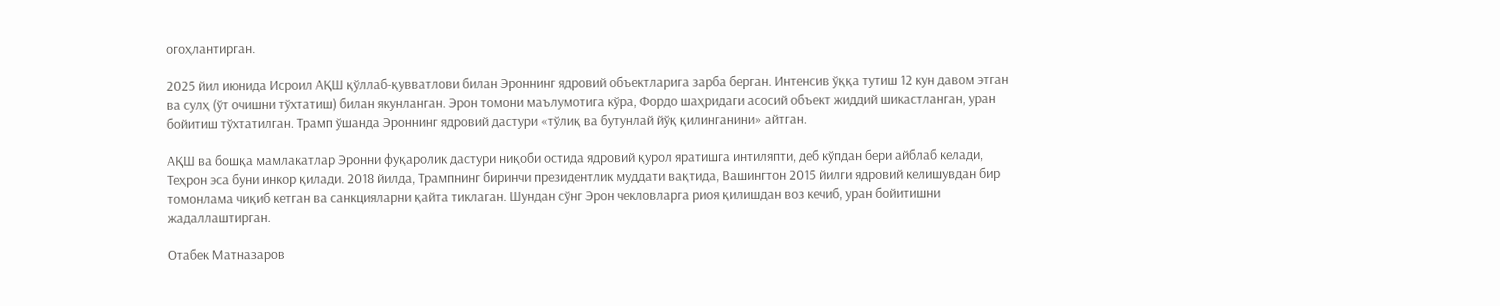огоҳлантирган.

2025 йил июнида Исроил АҚШ қўллаб-қувватлови билан Эроннинг ядровий объектларига зарба берган. Интенсив ўққа тутиш 12 кун давом этган ва сулҳ (ўт очишни тўхтатиш) билан якунланган. Эрон томони маълумотига кўра, Фордо шаҳридаги асосий объект жиддий шикастланган, уран бойитиш тўхтатилган. Трамп ўшанда Эроннинг ядровий дастури «тўлиқ ва бутунлай йўқ қилинганини» айтган.

АҚШ ва бошқа мамлакатлар Эронни фуқаролик дастури ниқоби остида ядровий қурол яратишга интиляпти, деб кўпдан бери айблаб келади, Теҳрон эса буни инкор қилади. 2018 йилда, Трампнинг биринчи президентлик муддати вақтида, Вашингтон 2015 йилги ядровий келишувдан бир томонлама чиқиб кетган ва санкцияларни қайта тиклаган. Шундан сўнг Эрон чекловларга риоя қилишдан воз кечиб, уран бойитишни жадаллаштирган.

Отабек Матназаров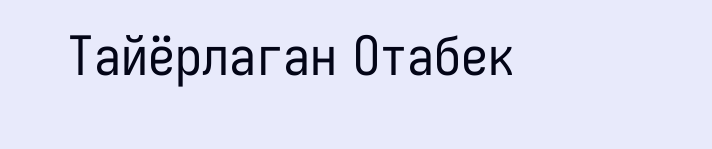Тайёрлаган Отабек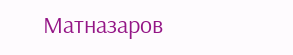Матназаров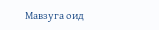Мавзуга оид